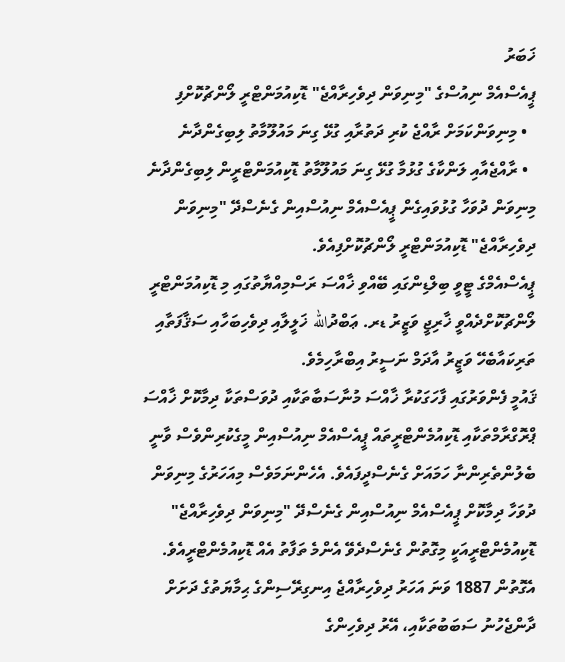ޚަބަރު
ޕީއެސްއެމް ނިއުސްގެ "މިނިވަން ދިވެހިރާއްޖެ" ޑޮކިއުމަންޓްރީ ލޯންޗުކޮށްފި
  • މިނިވަންކަމަށް ރާއްޖެ ކުރި ދަތުރާއި ގުޅޭ ގިނަ މައުލޫމާތު ލިބިގެންދާނެ
  • ރާއްޖެއާއި ލަންކާގެ ގުޅުމާ ގުޅޭ ގިނަ މައުލޫމާތު ޑޮކިއުމަންޓްރީން ލިބިގެންދާނެ
މިނިވަން ދުވަހާ ގުޅުވައިގެން ޕީއެސްއެމް ނިއުސްއިން ގެނެސްދޭ "މިނިވަން ދިވެހިރާއްޖެ" ޑޮކިއުމަންޓްރީ ލޯންޗުކޮށްފިއެވެ.
ޕީއެސްއެމްގެ ޓީވީ ބިލްޑިންގައި ބޭއްވި ޚާއްސަ ރަސްމިއްޔާތުގައި މި ޑޮކިއުމަންޓްރީ ލޯންޗުކޮށްދެއްވީ ޚާރިޖީ ވަޒީރު ޑރ. ޢަބްދުالله ޚަލީލާއި ދިވެހިބަހާއި ސަޤާފަތާއި ތަރިކައާބެހޭ ވަޒީރު އާދަމް ނަސީރު އިބްރާހިމެވެ.
ޤައުމީ ފެންވަރުގައި ފާހަގަކުރާ ޚާއްސަ މުނާސަބާތަކާއި ދުވަސްތަކާ ދިމާކޮށް ޚާއްސަ ޕްރޮގްރާމްތަކާއި ޑޮކިއުމެންޓްރީތައް ޕީއެސްއެމް ނިއުސްއިން މީގެކުރިންވެސް ވާނީ ބެލުންތެރިންނާ ހަމައަށް ގެނެސްދީފައެވެ. އެހެންނަމަވެސް މިއަހަރުގެ މިނިވަން ދުވަހާ ދިމާކޮށް ޕީއެސްއެމް ނިއުސްއިން ގެނެސްދޭ "މިނިވަން ދިވެހިރާއްޖެ" ޑޮކިއުމެންޓްރީއަކީ މިގޮތުން ގެނެސްދެވޭ އެންމެ ތަފާތު އެއް ޑޮކިއުމެންޓްރީއެވެ.
އެގޮތުން 1887 ވަނަ އަހަރު ދިވެހިރާއްޖެ އިނގިރޭސިންގެ ޙިމާޔަތުގެ ދަށަށް ދާންޖެހުނު ސަބަބުތަކާއި، އޭރު ދިވެހިންގެ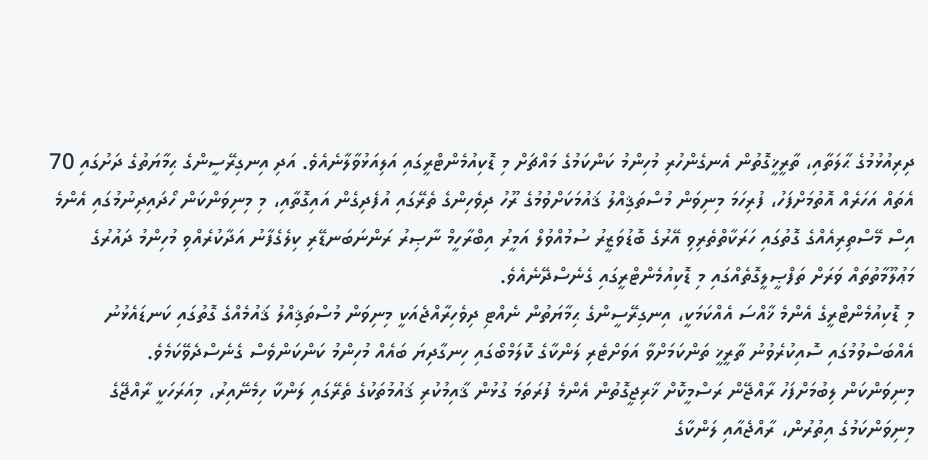ދިރިއުޅުމުގެ ޙާލަތާއި، ތާރީޚީގޮތުން އެނގެންހުރި މުހިންމު ކަންކަމުގެ މައްޗަށް މި ޑޮކިއުމެންޓްރީގައި އަލިއަޅުވާލާނެއެވެ. އަދި އިނގިރޭސީންގެ ޙިމާޔަތުގެ ދަށުގައި 70 އެތައް އަހަރެއް އޮތުމަށްފަހު، ފުރިހަމަ މިނިވަން މުސްތަޤިއްލު ޤައުމަކަށްވުމުގެ ރޫހު ދިވެހިންގެ ތެރޭގައި އުފެދިގެން އައިގޮތާއި، މި މިނިވަންކަން ހޯދައިދިނުމުގައި އެންމެ އިސް މޭސްތިރިއެއްގެ ގޮތުގައި ހަރަކާތްތެރިވި އޭރުގެ ބޮޑުވަޒީރު ސުމުއްވުލް އަމީރު އިބްރާހީމް ނާޞިރު ރަންނަބަނޑޭރި ކިލެގެފާނު އަދާކުރެއްވި މުހިންމު ދައުރުގެ މަޢުލޫމާތުތައް ވަރަށް ތަފްޞީލީގޮތެއްގައި މި ޑޮކިއުމެންޓްރީގައި ގެނެސްދޭނެއެވެ.
މި ޑޮކިއުމެންޓްރީގެ އެންމެ ޚާއްސަ އެއްކަމަކީ، އިނގިރޭސީންގެ ޙިމާޔަތުން ނެއްޓި ދިވެހިރާއްޖެއަކީ މިނިވަން މުސްތަޤިއްލު ޤައުމެއްގެ ގޮތުގައި ކަނޑައެޅުނު އެއްބަސްވުމުގައި ސޮއިކުރެވުނު ތާރީޚީ ތަންކަމަށްވާ އަވަށްޓެރި ލަންކާގެ ކޮލަމްބޯގައި ހިނގާދިޔަ ބައެއް މުހިންމު ކަންކަންވެސް ގެނެސްދެވޭކަމެވެ.
މިނިވަންކަން ލިބުމަށްފަހު ރާއްޖޭން ރަސްމީކޮށް ޚާރިޖީގޮތުން އެންމެ ފުރަތަމަ ގުޅުން ޤާއިމުކުރި ޤައުމުތަކުގެ ތެރޭގައި ލަންކާ ހިމެނޭއިރު، މިއަރަހަކީ ރާއްޖޭގެ މިނިވަންކަމުގެ އިތުރުން، ރާއްޖެއާއި ލަންކާގެ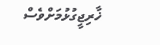ޚާރިޖީގުޅުމަށްވެސް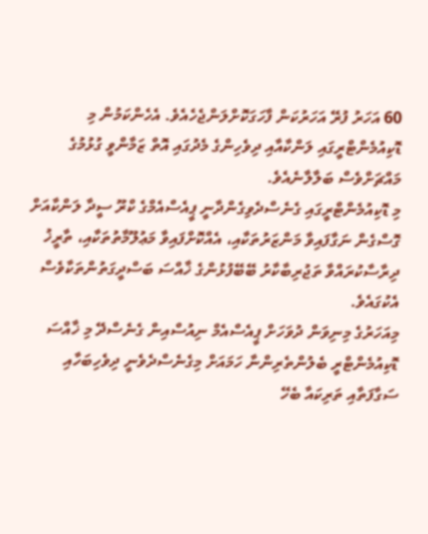60 އަހަރު ފުރޭ އަހަރުކަން ފާހަގަކޮށްލަންޖެހެއެވެ. އެހެންކަމުން މި ޑޮކިއުމެންޓްރީގައި ލަންކާއާއި ދިވެހިންގެ މެދުގައި އޮތް ޒަމާންވީ ގުޅުމުގެ މައްޗަށްވެސް ބަލާލާނެއެވެ.
މި ޑޮކިއުމެންޓްރީގައި ގެނެސްދެވިގެންދާނީ ޕީއެސްއެމްގެ ކްރޫ ސީދާ ލަންކާއަށް ގޮސްގެން ނަގާފައިވާ މަންޒަރުތަކާއި، އެއްކޮށްފައިވާ މަޢުލޫމާތުތަކާއި، ތާރީޚު ދިރާސާކުރައްވާ ތަޖުރިބާކާރު ބޭބޭފުޅުންގެ ޚާއްސަ ބަސްދީގަތުންތަކާވެސް އެކުގައެވެ.
މިއަހަރުގެ މިނިވަން ދުވަހަށް ޕީއެސްއެމް ނިއުސްއިން ގެނެސްދޭ މި ޚާއްސަ ޑޮކިއުމެންޓްރީ ބެލުންތެރިންނާ ހަމައަށް މިގެނެސްދެވެނީ ދިވެހިބަހާއި ސަގާފަތާއި ތަރިކައާ ބެހޭ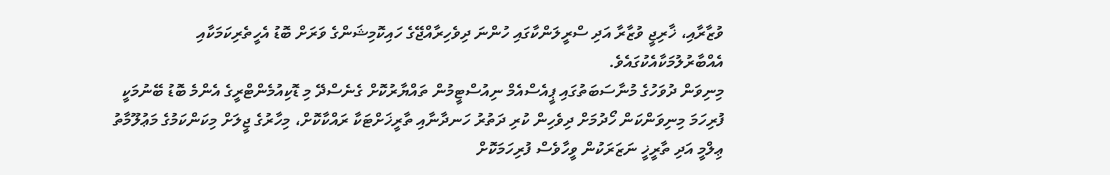ވުޒާރާއި، ޚާރިޖީ ވުޒާރާ އަދި ސްރީލަންކާގައި ހުންނަ ދިވެހިރާއްޖޭގެ ހައިކޮމިޝަންގެ ވަރަށް ބޮޑު އެހީތެރިކަމަކާއި އެއްބާރުލުމަކާއެކުގައެވެ.
މިނިވަން ދުވަހުގެ މުނާސަބަތުގައި ޕީއެސްއެމް ނިއުސްޓީމުން ތައްޔާރުކޮށް ގެނެސްދޭ މި ޑޮކިއުމެންޓްރީގެ އެންމެ ބޮޑު ބޭނުމަކީ ފުރިހަމަ މިނިވަންކަން ހޯދުމަށް ދިވެހިން ކުރި ދަތުރު ހަނދާނާއި ތާރީޚަށްޓަކާ ރައްކާކޮށް، މިހާރުގެ ޖީލަށް މިކަންކަމުގެ މަޢުލޫމާތު ޢިލްމީ އަދި ތާރީޚީ ނަޒަރަކުން ވީހާވެސް ފުރިހަމަކޮށް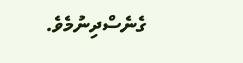ގެނެސްދިނުމެވެ.